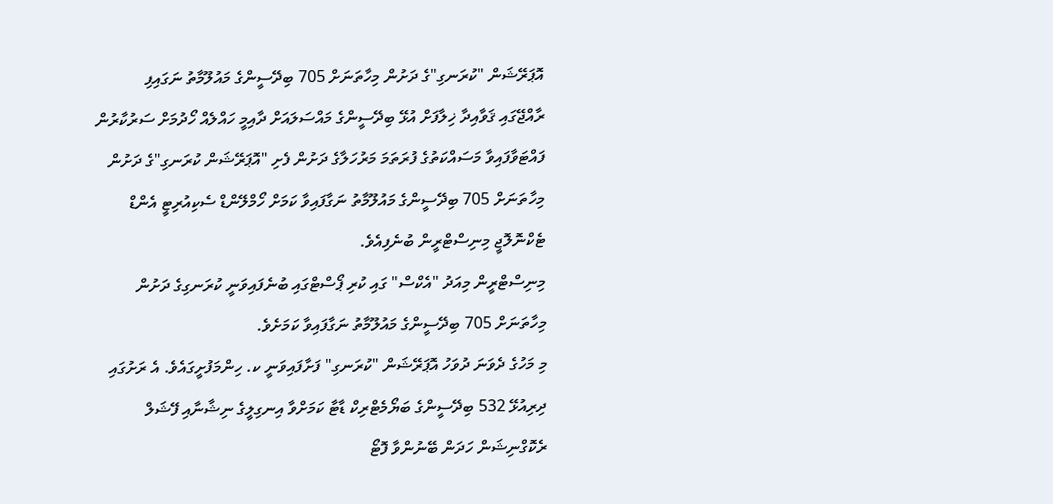އޮޕަރޭޝަން "ކުރަނގި"ގެ ދަށުން މިހާތަނަށް 705 ބިދޭސީންގެ މައުލޫމާތު ނަގައިފި
ރާއްޖޭގައި ޤަވާއިދާ ޚިލާފަށް އުޅޭ ބިދޭސީންގެ މައްސަލައަށް ދާއިމީ ހައްލެއް ހޯދުމަށް ސަރުކާރުން ފައްޓަވާފައިވާ މަސައްކަތުގެ ފުރަތަމަ މަރުހަލާގެ ދަށުން ފެށި "އޮޕަރޭޝަން ކުރަނގި"ގެ ދަށުން މިހާތަނަށް 705 ބިދޭސީންގެ މައުލޫމާތު ނަގާފައިވާ ކަމަށް ހޯމްލޭންޑް ސެކިއުރިޓީ އެންޑް ޓެކްނޮލޮޖީ މިނިސްޓްރީން ބުނެފިއެވެ.
މިނިސްޓްރީން މިއަދު "އެކްސް" ގައި ކުރި ޕޯސްޓްގައި ބުނެފައިވަނީ ކުރަނގިގެ ދަށުން މިހާތަނަށް 705 ބިދޭސީންގެ މައުލޫމާތު ނަގާފައިވާ ކަމަށެވެ.
މި މަހުގެ ދެވަނަ ދުވަހު އޮޕަރޭޝަން "ކުރަނގި" ފަށާފައިވަނީ ކ. ހިންމަފުށީގައެވެ. އެ ރަށުގައި ދިރިއުޅޭ 532 ބިދޭސީންގެ ބަޔޯމެޓްރިކް ޑާޓާ ކަމަށްވާ އިނގިލީގެ ނިޝާނާއި ފޭޝަލް ރެކޮގްނިޝަން ހަދަން ބޭނުންވާ ފޮޓޯ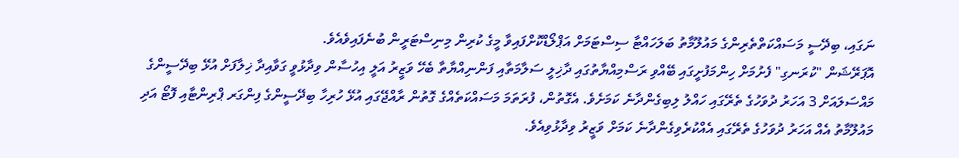ނަގައި، ބިދޭސީ މަސައްކަތްތެރިންގެ މައުލޫމާތު ބަލަހައްޓާ ސިސްޓަމަށް އަޕްލޯޑްކޮށްފައިވާ މީގެ ކުރިން މިނިސްޓަރީން ބުނެފައިވެއެވެ.
އޮޕަރޭޝަން "ކުރަނގި" ފެށުމަށް ހިންމަފުށީގައި ބޭއްވި ރަސްމިއްޔާތުގައި ދާޚިލީ ސަލާމަތާއި ފަންނިއްޔާތާ ބެހޭ ވަޒީރު އަލީ އިހުސާން ވިދާޅުވީ ގަވާއިދާ ޚިލާފަށް އުޅޭ ބިދޭސީންގެ މައްސަލައަށް 3 އަހަރު ދުވަހުގެ ތެރޭގައި ހައްލު ލިބިގެންދާނެ ކަމަށެވެ. އެގޮތުން، ފުރަތަމަ މަސައްކަތެއްގެ ގޮތުން ރާއްޖޭގައި އުޅޭ ހުރިހާ ބިދޭސީންގެ ފިންގަރ ޕްރިންޓާއި ފޮޓޯ އަދި މައުލޫމާތު އެއް އަހަރު ދުވަހުގެ ތެރޭގައި އެއްކުރެވިގެންދާނެ ކަމަށް ވަޒީރު ވިދާޅުވިއެވެ.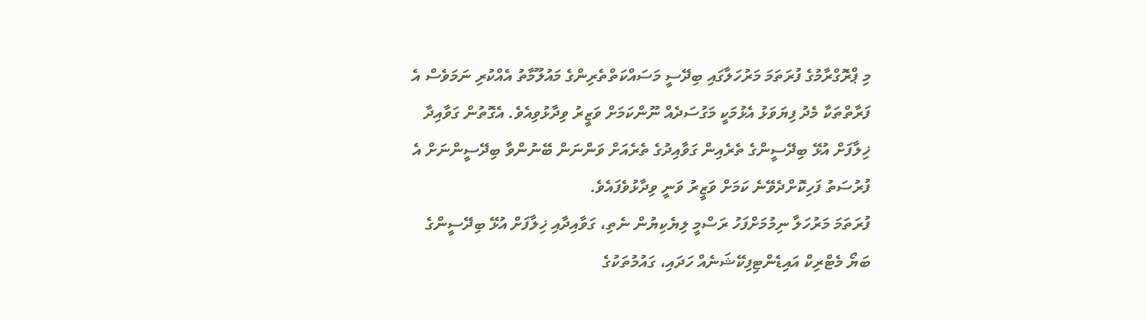މި ޕްރޮގްރާމުގެ ފުރަތަމަ މަރުހަލާގައި ބިދޭސީ މަސައްކަތްތެރިންގެ މައުލޫމާތު އެއްކުރި ނަމަވެސް އެ ފަރާތްތަކާ މެދު ފިޔަވަޅު އެޅުމަކީ މަގުސަދެއް ނޫންކަމަށް ވަޒީރު ވިދާޅުވިއެވެ. އެގޮތުން ގަވާއިދާ ޚިލާފަށް އުޅޭ ބިދޭސީންގެ ތެރެއިން ގަވާއިދުގެ ތެރެއަށް ވަންނަން ބޭނުންވާ ބިދޭސީންނަށް އެ ފުރުސަތު ފަހިކޮށްދެވޭނެ ކަމަށް ވަޒީރު ވަނީ ވިދާޅުވެފައެވެ.
ފުރަތަމަ މަރުހަލާ ނިމުމަށްފަހު ރަސްމީ ލިޔެކިޔުން ނެތި، ގަވާއިދާއި ޚިލާފަށް އުޅޭ ބިދޭސީންގެ ބަޔޯ މެޓްރިކް އައިޑެންޓިފިކޭޝަނެއް ހަދައި، ގައުމުތަކުގެ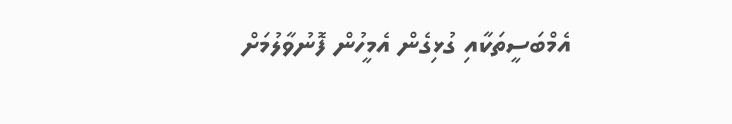އެމްބަސީތަކާއި ގުޅިގެން އެމީހުން ފޮނުވާލުމަށް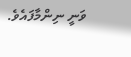ވަނީ ނިންމާފައެވެ.